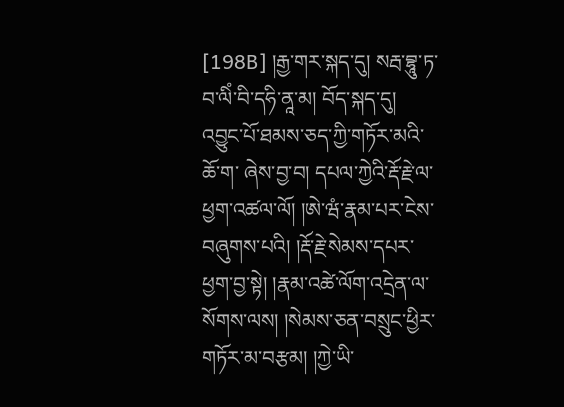[198B] །རྒྱ་གར་སྐད་དུ། སརྦ་བྷཱུ་ཏ་བ་ལིཾ་བི་དཧི་ནཱ་མ། བོད་སྐད་དུ། འབྱུང་པོ་ཐམས་ཅད་ཀྱི་གཏོར་མའི་ཆོ་ག་ ཞེས་བྱ་བ། དཔལ་ཀྱེའི་རྡོ་རྗེ་ལ་ཕྱག་འཚལ་ལོ། །ཨེ་ཝཾ་རྣམ་པར་ངེས་བཞུགས་པའི། །རྡོ་རྗེ་སེམས་དཔར་ཕྱག་བྱ་སྟེ། །རྣམ་འཚེ་ལོག་འདྲེན་ལ་སོགས་ལས། །སེམས་ཅན་བསྲུང་ཕྱིར་གཏོར་མ་བརྩམ། །ཀྱེ་ཡི་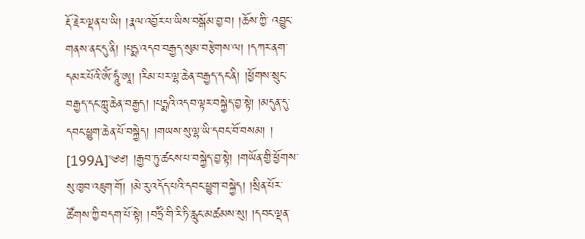རྡོ་རྗེར་ལྡན་པ་ཡི། །རྣལ་འབྱོར་པ་ཡིས་བསྒོམ་བྱ་བ། །ཆོས་ཀྱི་ འབྱུང་གནས་ནང་དུ་ནི། །པདྨ་འདབ་བརྒྱད་སུམ་བརྩེགས་ལ། །དཀར་ནག་དམར་པོའི་ཨོཾ་ཧཱུཾ་ཨཱ། །རིམ་པར་ལྷ་ཆེན་བརྒྱད་དང་ནི། །ཕྱོགས་སྲུང་བརྒྱད་དང་ཀླུ་ཆེན་བརྒྱད། །པདྨའི་འདབ་ལྟར་བསྐྱེད་བྱ་སྟེ། །མདུན་དུ་དབང་ཕྱུག་ཆེན་པོ་བསྐྱེད། །གཡས་སུ་ལྷ་ཡི་དབང་བོ་བསམ། ། [199A]༄༅། །རྒྱབ་ཏུ་ཚངས་པ་བསྐྱེད་བྱ་སྟེ། །གཡོན་གྱི་ཕྱོགས་སུ་ཁྱབ་འཇུག་གོ། །མེ་རུ་འདོད་པའི་དབང་ཕྱུག་བསྐྱེད། །སྲིན་པོར་ཚོགས་ཀྱི་བདག་པོ་སྟེ། །བཧྲྀཾ་གི་རི་ཏི་རླུང་མཚམས་སུ། །དབང་ལྡན་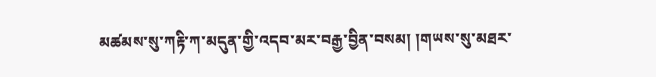མཚམས་སུ་ཀརྟི་ཀ་མདུན་གྱི་འདབ་མར་བརྒྱ་བྱིན་བསམ། །གཡས་སུ་མཐར་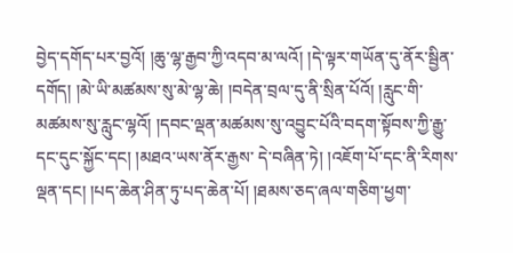བྱེད་དགོད་པར་བྱའོ། །ཆུ་ལྷ་རྒྱབ་ཀྱི་འདབ་མ་ལའོ། །དེ་ལྟར་གཡོན་དུ་ནོར་སྦྱིན་དགོད། །མེ་ཡི་མཚམས་སུ་མེ་ལྷ་ཆེ། །བདེན་བྲལ་དུ་ནི་སྲིན་པོའོ། །རླུང་གི་མཚམས་སུ་རླུང་ལྷའོ། །དབང་ལྡན་མཚམས་སུ་འབྱུང་པོའི་བདག་སྟོབས་ཀྱི་རྒྱུ་དང་དུང་སྐྱོང་དང། །མཐའ་ཡས་ནོར་རྒྱས་ དེ་བཞིན་ཏེ། །འཇོག་པོ་དང་ནི་རིགས་ལྡན་དང། །པད་ཆེན་ཤིན་ཏུ་པད་ཆེན་པོ། །ཐམས་ཅད་ཞལ་གཅིག་ཕྱག་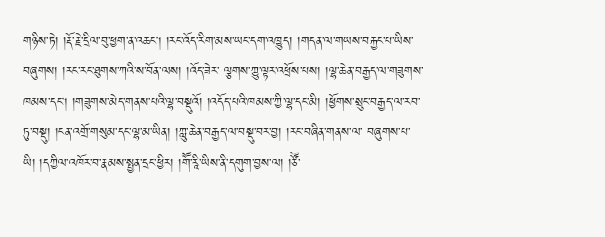གཉིས་ཏེ། །རྡོ་རྗེ་དྲིལ་བུ་ཕྱག་ན་འཆང། །རང་འོད་རིག་མས་ཡང་དག་འཁྱུད། །གདན་ལ་གཡས་བརྐྱང་པ་ཡིས་བཞུགས། །རང་རང་ཐུགས་ཀའི་ས་བོན་ལས། །འོད་ཟེར་ ལྕགས་ཀྱུ་ལྟར་འཕྲོས་པས། །ལྷ་ཆེན་བརྒྱད་ལ་གཟུགས་ཁམས་དང། །གཟུགས་མེད་གནས་པའི་ལྷ་བསྡུའོ། །འདོད་པའི་ཁམས་ཀྱི་ལྷ་དང་མི། །ཕྱོགས་སྲུང་བརྒྱད་ལ་རབ་ཏུ་བསྡུ། །ངན་འགྲོ་གསུམ་དང་ལྷ་མ་ཡིན། །ཀླུ་ཆེན་བརྒྱད་ལ་བསྡུ་བར་བྱ། །རང་བཞིན་གནས་ལ་ བཞུགས་པ་ཡི། །དཀྱིལ་འཁོར་བ་རྣམས་སྤྱན་དྲང་ཕྱིར། །གཽ་རཱི་ཡིས་ནི་དགུག་བྱས་ལ། །ཙཽ་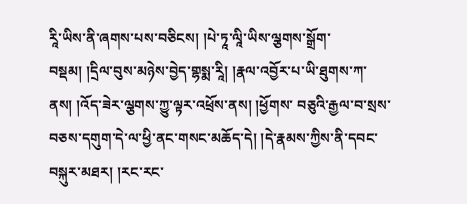རཱི་ཡིས་ནི་ཞགས་པས་བཅིངས། །པེ་ཏཱ་ལཱི་ཡིས་ལྕགས་སྒྲོག་བསྡམ། །དྲིལ་བུས་མཉེས་བྱེད་གྷསྨ་རཱི། །རྣལ་འབྱོར་པ་ཡི་ཐུགས་ཀ་ནས། །འོད་ཟེར་ལྕགས་ཀྱུ་ལྟར་འཕྲོས་ནས། །ཕྱོགས་ བཅུའི་རྒྱལ་བ་སྲས་བཅས་དགུག་དེ་ལ་ཕྱི་ནང་གསང་མཆོད་དེ། །དེ་རྣམས་ཀྱིས་ནི་དབང་བསྐུར་མཐར། །རང་རང་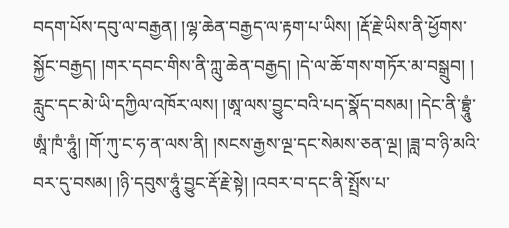བདག་པོས་དབུ་ལ་བརྒྱན། །ལྷ་ཆེན་བརྒྱད་ལ་རྟག་པ་ཡིས། །རྡོ་རྗེ་ཡིས་ནི་ཕྱོགས་སྐྱོང་བརྒྱད། །གར་དབང་གིས་ནི་ཀླུ་ཆེན་བརྒྱད། །དེ་ལ་ཆོ་གས་གཏོར་མ་བསྒྲུབ། ། རླུང་དང་མེ་ཡི་དཀྱིལ་འཁོར་ལས། །ཨཱ་ལས་བྱུང་བའི་པད་སྣོད་བསམ། །དེང་ནི་བྷྲཱུཾ་ཨཱཾ་ཁཾ་ཧཱུཾ། །གོ་ཀུ་ང་ཧ་ན་ལས་ནི། །སངས་རྒྱས་ལྔ་དང་སེམས་ཅན་ལྔ། །ཟླ་བ་ཉི་མའི་བར་དུ་བསམ། །ཉི་དབུས་ཧཱུཾ་བྱུང་རྡོ་རྗེ་སྟེ། །འབར་བ་དང་ནི་སྤྲོས་པ་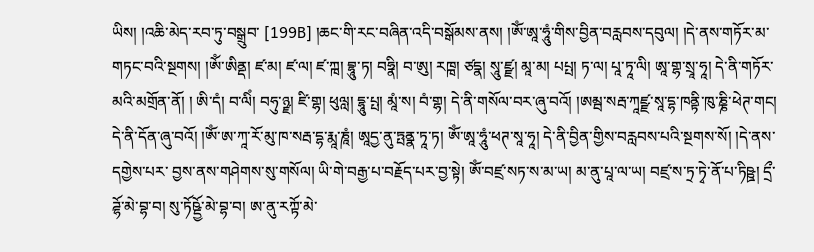ཡིས། །འཆི་མེད་རབ་ཏུ་བསྒྲུབ་ [199B] །ཆང་གི་རང་བཞིན་འདི་བསྒོམས་ནས། །ཨོཾ་ཨཱ་ཧཱུཾ་གིས་བྱིན་བརླབས་དབུལ། །དེ་ནས་གཏོར་མ་གཏང་བའི་སྔགས། །ཨོཾ་ཨིནྡ། ཛ་མ། ཛ་ལ། ཛ་ཀྑ། བྷཱུ་ཏ། བཧྣི། བ་ཨུ། རཁྑ། ཙདྣ། སཱུ་ཛྫ། མཱ་མ། པཔྤ། ཏ་ལ། པཱ་ཏཱ་ལི། ཨཱ་གྷ་སྲཱ་ཧཱ། དེ་ནི་གཏོར་མའི་མགྲོན་ནོ། ། ཨི་དཾ། བ་ལིཾ། བཧུ་ཉྫ། ཛི་གྷ། ཕུལླ། དྷཱུ་པྤ། མཱཾ་ས། བཾ་གྷ། དེ་ནི་གསོལ་བར་ཞུ་བའོ། །ཨམྦ་སརྦ་ཀཱཛྫ་སཱ་དྷ་ཁནྟི་ཁུ་ཎྞི་ཕེཊ་གང། དེ་ནི་དོན་ཞུ་བའོ། །ཨོཾ་ཨ་ཀཱ་རོ་མུ་ཁ་སརྦ་དྷ་རྨཱ་ཎཱཾ། ཨཱདྱ་ནུ་ཏྤནྣ་ཏཱ་ཏ། ཨོཾ་ཨཱ་ཧཱུཾ་ཕཊ་སཱ་ཧཱ། དེ་ནི་བྱིན་གྱིས་བརླབས་པའི་སྔགས་སོ། །དེ་ནས་དགྱེས་པར་ བྱས་ནས་གཤེགས་སུ་གསོལ། ཡི་གེ་བརྒྱ་པ་བརྗོད་པར་བྱ་སྟེ། ཨོཾ་བཛྲ་སཏ་ས་མ་ཡ། མ་ནུ་པཱ་ལ་ཡ། བཛྲ་ས་ཏྲ་ཏྭེ་ནོ་པ་ཏིཥྛ། དྲྀ་ཌྷོ་མེ་བྷ་བ། སུ་ཏོཥྡྱོ་མེ་བྷ་བ། ཨ་ནུ་རཀྟོ་མེ་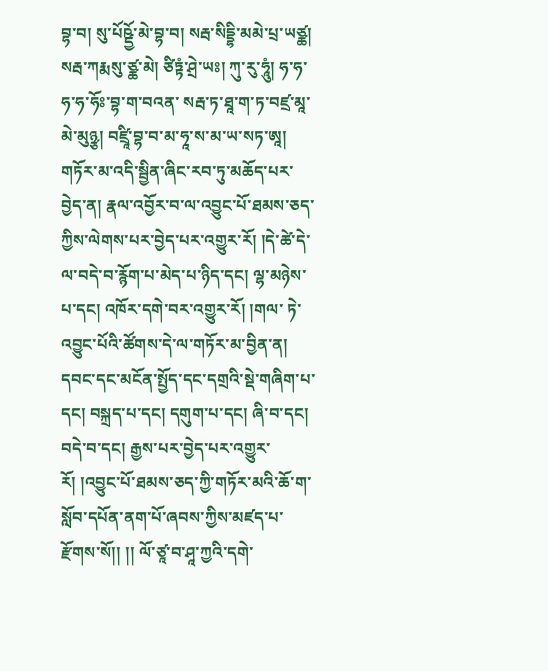བྷ་བ། སུ་པོཥྡྱོ་མེ་བྷ་བ། སརྦ་སིདྡྷི་མམེ་པྲ་ཡཙྪ། སརྦ་ཀརྨསུ་ཙྪ་མེ། ཙིཏྟཾ་ཤྲེ་ཡཿ། ཀུ་རུ་ཧཱུཾ། ཧ་ཧ་ཧ་ཧ་ཧོཿ་བྷ་ག་བའན་ སརྦ་ཏ་ཐཱ་ག་ཏ་བཛྲ་མཱ་མེ་མུཉྩ། བཛྲཱི་བྷ་བ་མ་ཧཱ་ས་མ་ཡ་སཏ་ཨཱ། གཏོར་མ་འདི་སྦྱིན་ཞིང་རབ་ཏུ་མཆོད་པར་བྱེད་ན། རྣལ་འབྱོར་བ་ལ་འབྱུང་པོ་ཐམས་ཅད་ཀྱིས་ལེགས་པར་བྱེད་པར་འགྱུར་རོ། །དེ་ཚེ་དེ་ལ་བདེ་བ་རྙོག་པ་མེད་པ་ཉིད་དང། ལྷ་མཉེས་པ་དང། འཁོར་དགེ་བར་འགྱུར་རོ། །གལ་ ཏེ་འབྱུང་པོའི་ཚོགས་དེ་ལ་གཏོར་མ་བྱིན་ན། དབང་དང་མངོན་སྤྱོད་དང་དགྲའི་སྡེ་གཞིག་པ་དང། བསྐྲད་པ་དང། དགུག་པ་དང། ཞི་བ་དང། བདེ་བ་དང། རྒྱས་པར་བྱེད་པར་འགྱུར་རོ། །འབྱུང་པོ་ཐམས་ཅད་ཀྱི་གཏོར་མའི་ཆོ་ག་སློབ་དཔོན་ནག་པོ་ཞབས་ཀྱིས་མཛད་པ་རྫོགས་སོ།། །། ལོ་ཙཱ་བ་ཤཱ་ཀྱའི་དགེ་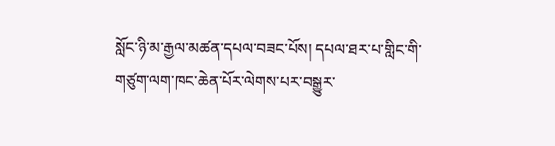སློང་ཉི་མ་རྒྱལ་མཚན་དཔལ་བཟང་པོས། དཔལ་ཐར་པ་གླིང་གི་གཙུག་ལག་ཁང་ཆེན་པོར་ལེགས་པར་བསྒྱུར་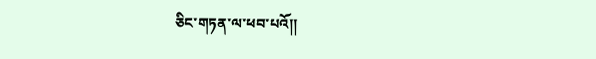ཅིང་གཏན་ལ་ཕབ་པའོ།།